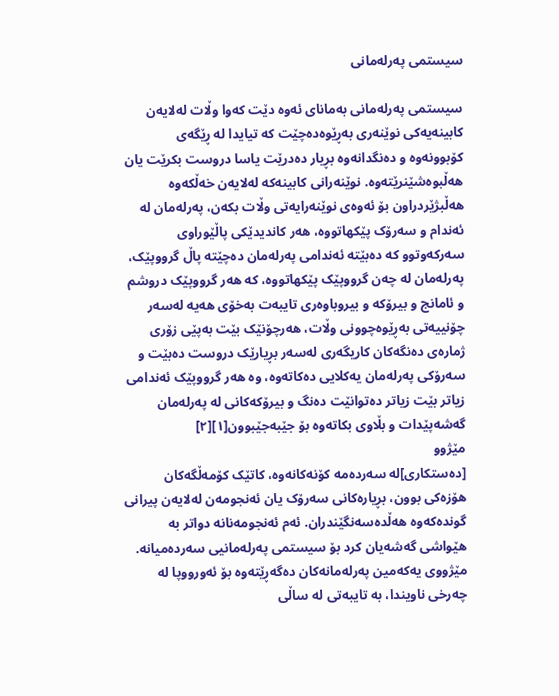سیستمی پەرلەمانی

سیستمی پەرلەمانی بەمانای ئەوە دێت کەوا وڵات لەلایەن کابینەیەکی نوێنەری بەڕێوەدەچێت کە تیایدا لە ڕێگەی کۆبوونەوە و دەنگدانەوە بڕیار دەدرێت یاسا دروست بکرێت یان ھەڵبوەشێنرێتەوە. نوێنەرانی کابینەکە لەلایەن خەڵکەوە ھەڵبژێردراون بۆ ئەوەی نوێنەرایەتی وڵات بکەن، پەرلەمان لە ئەندام و سەرۆک پێکھاتووە، ھەر کاندیدێکی پاڵێوراوی سەرکەوتوو کە دەبێتە ئەندامی پەرلەمان دەچێتە پاڵ گرووپێک، پەرلەمان لە چەن گرووپێک پێکھاتووە، کە ھەر گرووپێک دروشم و ئامانج و بیرۆکە و بیروباوەری تایبەت بەخۆی ھەیە لەسەر چۆنییەتی بەڕێوەچوونی وڵات، ھەرچۆنێک بێت بەپێی زۆری ژمارەی دەنگەکان کاریگەری لەسەر بڕیارێک دروست دەبێت و سەرۆکی پەرلەمان یەکلایی دەکاتەوە، وە ھەر گرووپێک ئەندامی زیاتر بێت زیاتر دەتوانێت دەنگ و بیرۆکەکانی لە پەرلەمان گەشەپێدات و بڵاوی بکاتەوە بۆ جێبەجێبوون[١][٢]
مێژوو
[دەستکاری]لە سەردەمە کۆنەکانەوە، کاتێک کۆمەڵگەکان ھۆزەکی بوون، بڕیارەکانی سەرۆک یان ئەنجومەن لەلایەن پیرانی گوندەکەوە ھەڵدەسەنگێندران. ئەم ئەنجومەنانە دواتر بە ھێواشی گەشەیان کرد بۆ سیستمی پەرلەمانیی سەردەمیانە.
مێژووی یەکەمین پەرلەمانەکان دەگەڕێتەوە بۆ ئەورووپا لە چەرخی ناویندا، بە تایبەتی لە ساڵی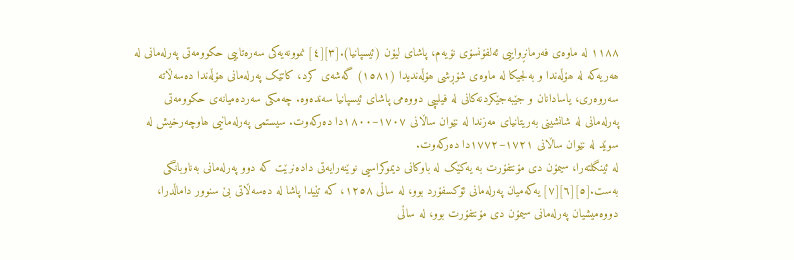١١٨٨ لە ماوەی فەرمانڕواییی ئەلفۆنسۆی نۆیەم، پاشای لیۆن (ئیسپانیا).[٣][٤] نموونەیەکی سەرەتاییی حکوومەتی پەرلەمانی لە ھەریەکە لە ھۆڵەندا و بەلجیکا لە ماوەی شۆڕشی ھۆڵەندیدا (١٥٨١) گەشەی کرد، کاتێک پەرلەمانی ھۆڵەندا دەسەڵاتە سەروەری، یاسادانان و جێبەجێکردنەکانی لە فیلیپی دووەمی پاشای ئیسپانیا سەندەوە. چەمکی سەردەمیانەی حکوومەتی پەرلەمانی لە شانشینی بەریتانیای مەزندا لە نێوان ساڵانی ١٧٠٧–١٨٠٠دا دەرکەوت. سیستمی پەرلەمانیی ھاوچەرخیش لە سوێد لە نێوان ساڵانی ١٧٢١–١٧٧٢دا دەرکەوت.
لە ئینگلتەرا، سیمۆن دی مۆنتفۆرت بە یەکێک لە باوکانی دیموکراسیی نوێنەرایەتی دادەنرێت کە دوو پەرلەمانی بەناوبانگی بەست.[٥][٦][٧] یەکەمیان پەرلەمانی ئۆکسفۆرد بوو، لە ساڵی ١٢٥٨، کە تێیدا پاشا لە دەسەڵاتی بێ سنوور داماڵدرا، دووەمیشیان پەرلەمانی سیمۆن دی مۆنتفۆرت بوو، لە ساڵی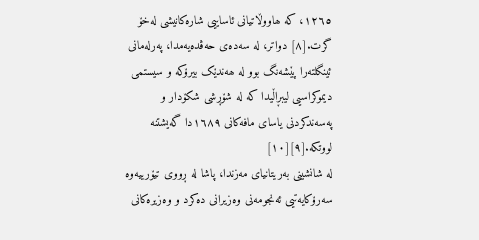١٢٦٥، کە ھاووڵاتیانی ئاساییی شارەکانیشی لەخۆ گرت.[٨] دواتر، لە سەدەی حەڤدەیەمدا، پەرلەمانی ئینگلتەرا پێشەنگ بوو لە ھەندێک بیرۆکە و سیستمی دیموکراسیی لیبڕاڵیدا کە لە شۆڕشی شکۆدار و پەسەندکردنی یاسای مافەکانی ١٦٨٩دا گەیشتنە لووتکە.[٩][١٠]
لە شانشینی بەریتانیای مەزندا، پاشا لە ڕووی تیۆرییەوە سەرۆکایەتیی ئەنجومەنی وەزیرانی دەکرد و وەزیرەکانی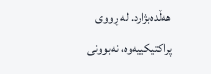ھەڵدەبژارد. لە ڕووی پراکتیکییەوە، نەبوونی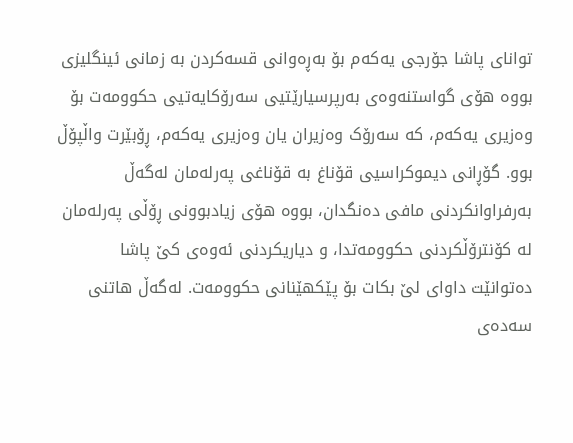توانای پاشا جۆرجی یەکەم بۆ بەڕەوانی قسەکردن بە زمانی ئینگلیزی بووە ھۆی گواستنەوەی بەرپرسیارێتیی سەرۆکایەتیی حکوومەت بۆ وەزیری یەکەم، کە سەرۆک وەزیران یان وەزیری یەکەم، ڕۆبێرت واڵپۆڵ بوو. گۆڕانی دیموکراسیی قۆناغ بە قۆناغی پەرلەمان لەگەڵ بەرفراوانکردنی مافی دەنگدان، بووە ھۆی زیادبوونی ڕۆڵی پەرلەمان لە کۆنترۆڵکردنی حکوومەتدا، و دیاریکردنی ئەوەی کێ پاشا دەتوانێت داوای لێ بکات بۆ پێکھێنانی حکوومەت. لەگەڵ ھاتنی سەدەی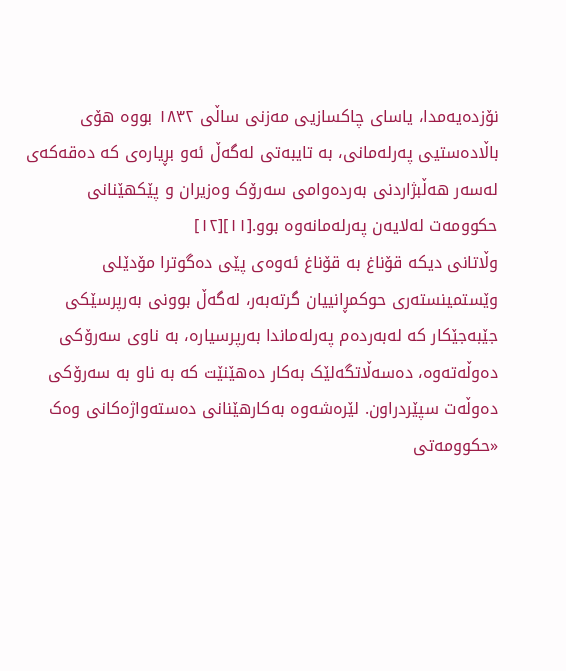نۆزدەیەمدا، یاسای چاکسازیی مەزنی ساڵی ١٨٣٢ بووە ھۆی باڵادەستیی پەرلەمانی، بە تایبەتی لەگەڵ ئەو بڕیارەی کە دەقەکەی لەسەر ھەڵبژاردنی بەردەوامی سەرۆک وەزیران و پێکھێنانی حکوومەت لەلایەن پەرلەمانەوە بوو.[١١][١٢]
وڵاتانی دیکە قۆناغ بە قۆناغ ئەوەی پێی دەگوترا مۆدێلی وێستمینستەری حوکمڕانییان گرتەبەر، لەگەڵ بوونی بەرپرسێکی جێبەجێکار کە لەبەردەم پەرلەماندا بەرپرسیارە، بە ناوی سەرۆکی دەوڵەتەوە، دەسەڵاتگەلێک بەکار دەھێنێت کە بە ناو بە سەرۆکی دەوڵەت سپێردراون. لێرەشەوە بەکارھێنانی دەستەواژەکانی وەک «حکوومەتی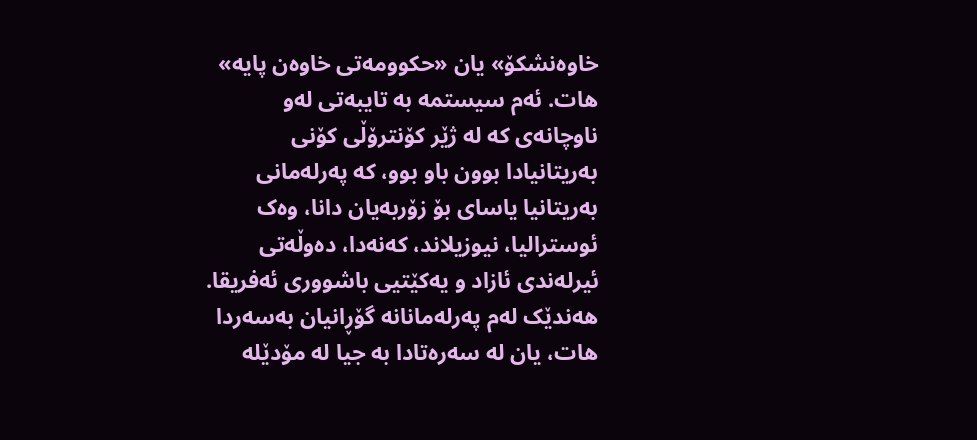خاوەنشکۆ» یان «حکوومەتی خاوەن پایە» ھات. ئەم سیستمە بە تایبەتی لەو ناوچانەی کە لە ژێر کۆنترۆڵی کۆنی بەریتانیادا بوون باو بوو، کە پەرلەمانی بەریتانیا یاسای بۆ زۆربەیان دانا، وەک ئوسترالیا، نیوزیلاند، کەنەدا، دەوڵەتی ئیرلەندی ئازاد و یەکێتیی باشووری ئەفریقا. ھەندێک لەم پەرلەمانانە گۆڕانیان بەسەردا ھات، یان لە سەرەتادا بە جیا لە مۆدێلە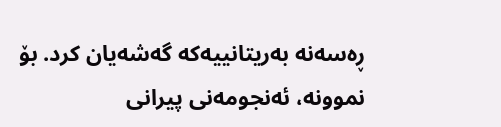ڕەسەنە بەریتانییەکە گەشەیان کرد. بۆ نموونە، ئەنجومەنی پیرانی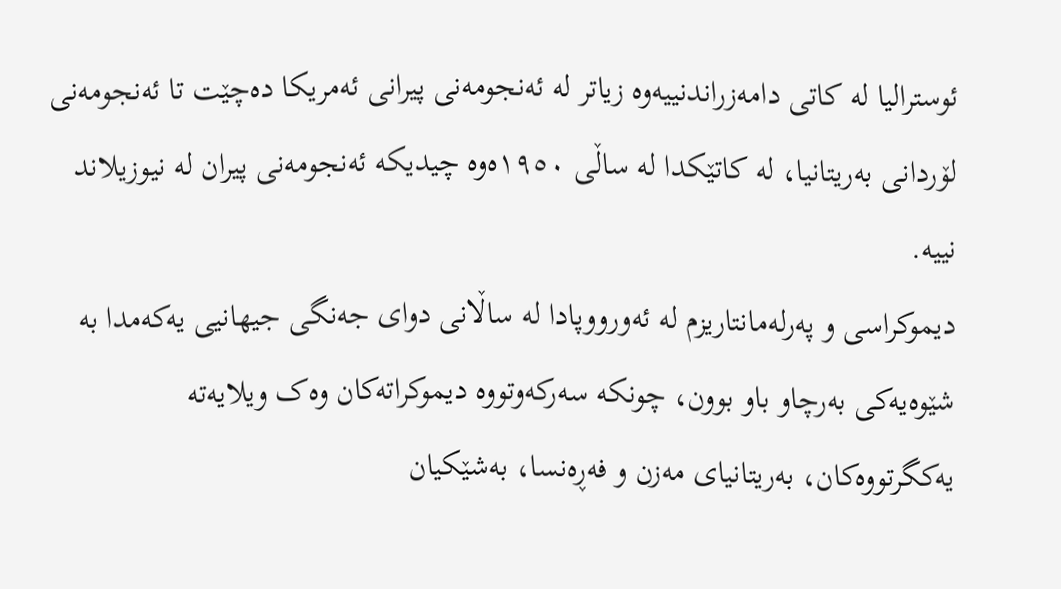ئوسترالیا لە کاتی دامەزراندنییەوە زیاتر لە ئەنجومەنی پیرانی ئەمریکا دەچێت تا ئەنجومەنی لۆردانی بەریتانیا، لە کاتێکدا لە ساڵی ١٩٥٠ەوە چیدیکە ئەنجومەنی پیران لە نیوزیلاند نییە.
دیموکراسی و پەرلەمانتاریزم لە ئەورووپادا لە ساڵانی دوای جەنگی جیھانیی یەکەمدا بە شێوەیەکی بەرچاو باو بوون، چونکە سەرکەوتووە دیموکراتەکان وەک ویلایەتە یەکگرتووەکان، بەریتانیای مەزن و فەڕەنسا، بەشێکیان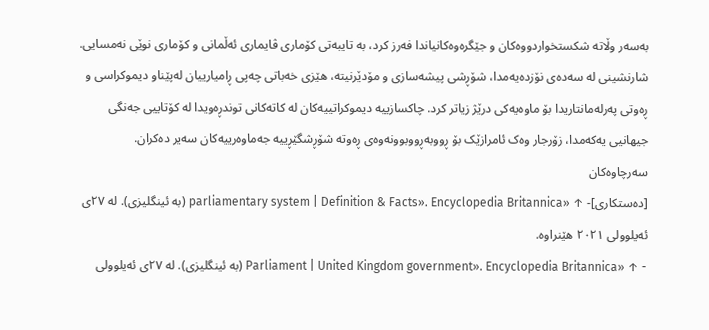بەسەر وڵاتە شکستخواردووەکان و جێگرەوەکانیاندا فەرز کرد، بە تایبەتی کۆماری ڤایماری ئەڵمانی و کۆماری نوێی نەمسایی. شارنشینی لە سەدەی نۆزدەیەمدا، شۆڕشی پیشەسازی و مۆدێرنیتە، ھێزی خەباتی چەپی ڕامیارییان لەپێناو دیموکراسی و ڕەوتی پەرلەمانتاریدا بۆ ماوەیەکی درێژ زیاتر کرد. چاکسازییە دیموکراتییەکان لە کاتەکانی توندڕەویدا لە کۆتاییی جەنگی جیھانیی یەکەمدا، زۆرجار وەک ئامرازێک بۆ ڕووبەڕووبوونەوەی ڕەوتە شۆڕشگێڕییە جەماوەرییەکان سەیر دەکران.
سەرچاوەکان
[دەستکاری]- ↑ «parliamentary system | Definition & Facts». Encyclopedia Britannica (بە ئینگلیزی). لە ٢٧ی ئەیلوولی ٢٠٢١ ھێنراوە.
- ↑ «Parliament | United Kingdom government». Encyclopedia Britannica (بە ئینگلیزی). لە ٢٧ی ئەیلوولی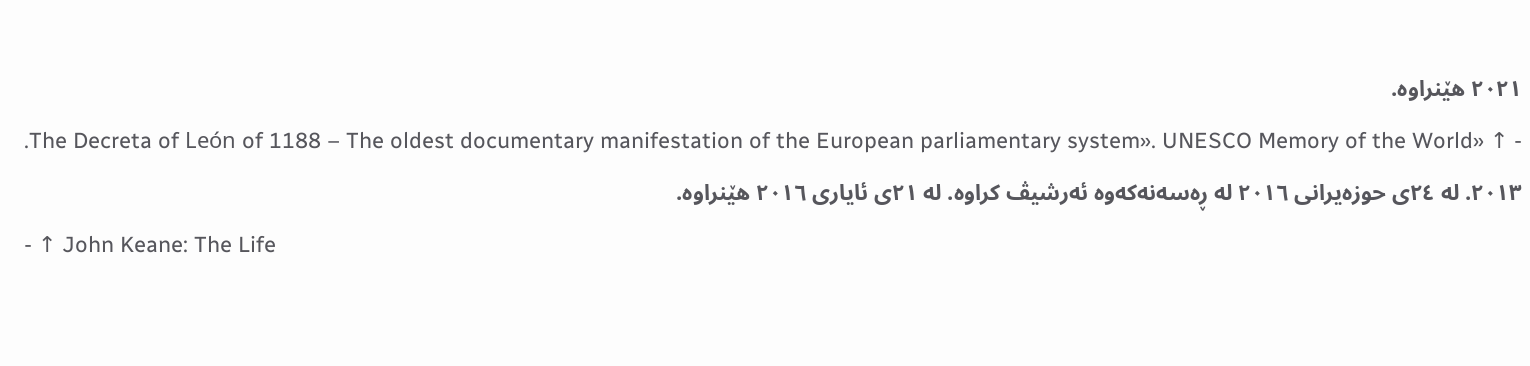٢٠٢١ ھێنراوە.
- ↑ «The Decreta of León of 1188 – The oldest documentary manifestation of the European parliamentary system». UNESCO Memory of the World. ٢٠١٣. لە ٢٤ی حوزەیرانی ٢٠١٦ لە ڕەسەنەکەوە ئەرشیڤ کراوە. لە ٢١ی ئایاری ٢٠١٦ ھێنراوە.
- ↑ John Keane: The Life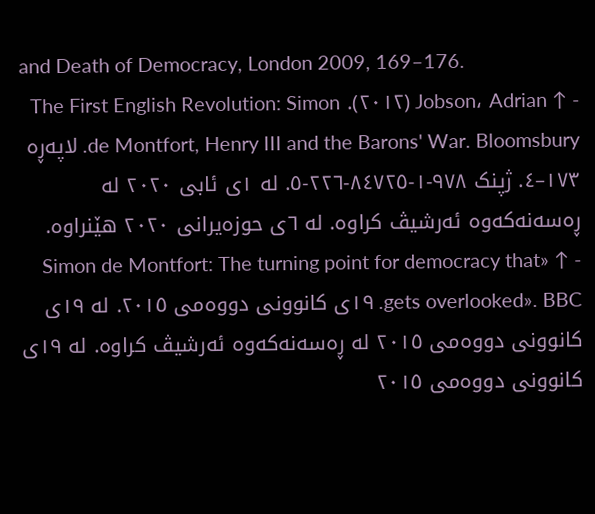and Death of Democracy, London 2009, 169–176.
- ↑ Jobson، Adrian (٢٠١٢). The First English Revolution: Simon de Montfort, Henry III and the Barons' War. Bloomsbury. لاپەڕە ١٧٣–٤. ژپنک ٩٧٨-١-٨٤٧٢٥-٢٢٦-٥. لە ١ی ئابی ٢٠٢٠ لە ڕەسەنەکەوە ئەرشیڤ کراوە. لە ٦ی حوزەیرانی ٢٠٢٠ ھێنراوە.
- ↑ «Simon de Montfort: The turning point for democracy that gets overlooked». BBC. ١٩ی کانوونی دووەمی ٢٠١٥. لە ١٩ی کانوونی دووەمی ٢٠١٥ لە ڕەسەنەکەوە ئەرشیڤ کراوە. لە ١٩ی کانوونی دووەمی ٢٠١٥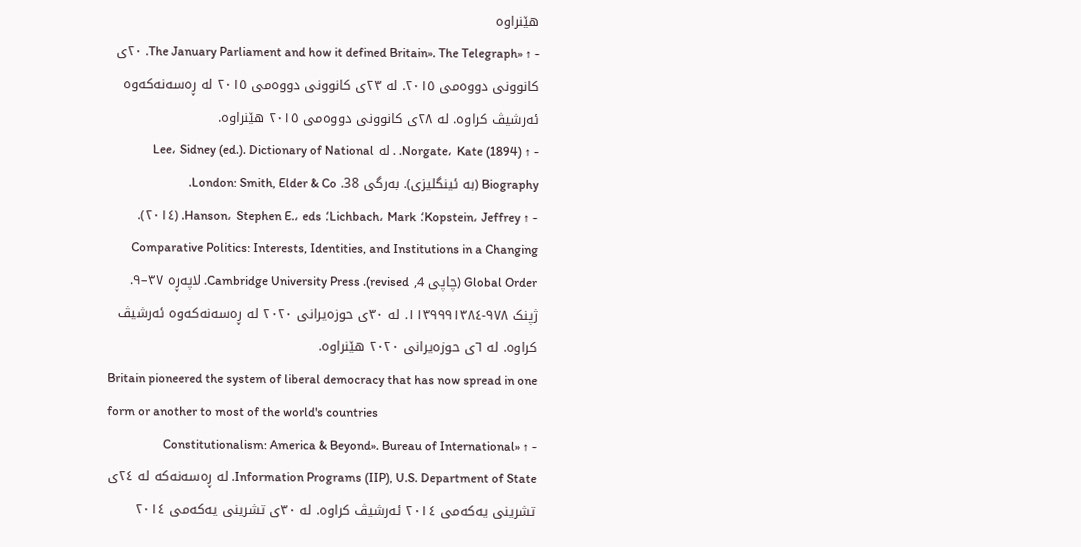ھێنراوە
- ↑ «The January Parliament and how it defined Britain». The Telegraph. ٢٠ی کانوونی دووەمی ٢٠١٥. لە ٢٣ی کانوونی دووەمی ٢٠١٥ لە ڕەسەنەکەوە ئەرشیڤ کراوە. لە ٢٨ی کانوونی دووەمی ٢٠١٥ ھێنراوە.
- ↑ Norgate، Kate (1894). . لە Lee، Sidney (ed.). Dictionary of National Biography (بە ئینگلیزی). بەرگی 38. London: Smith, Elder & Co.
- ↑ Kopstein، Jeffrey؛ Lichbach، Mark؛ Hanson، Stephen E.، eds. (٢٠١٤). Comparative Politics: Interests, Identities, and Institutions in a Changing Global Order (چاپی 4, revised). Cambridge University Press. لاپەڕە ٣٧–٩. ژپنک ٩٧٨-١١٣٩٩٩١٣٨٤. لە ٣٠ی حوزەیرانی ٢٠٢٠ لە ڕەسەنەکەوە ئەرشیڤ کراوە. لە ٦ی حوزەیرانی ٢٠٢٠ ھێنراوە.
Britain pioneered the system of liberal democracy that has now spread in one form or another to most of the world's countries
- ↑ «Constitutionalism: America & Beyond». Bureau of International Information Programs (IIP), U.S. Department of State. لە ڕەسەنەکە لە ٢٤ی تشرینی یەکەمی ٢٠١٤ ئەرشیڤ کراوە. لە ٣٠ی تشرینی یەکەمی ٢٠١٤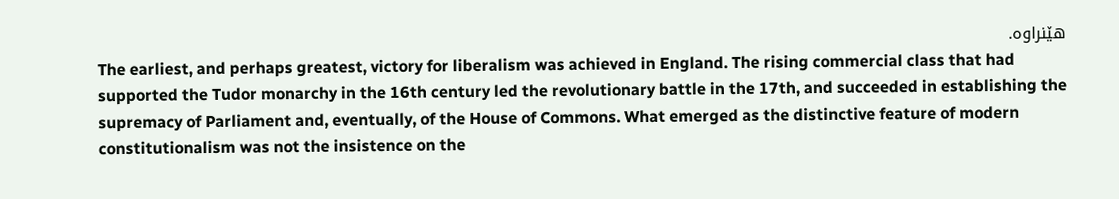ھێنراوە.
The earliest, and perhaps greatest, victory for liberalism was achieved in England. The rising commercial class that had supported the Tudor monarchy in the 16th century led the revolutionary battle in the 17th, and succeeded in establishing the supremacy of Parliament and, eventually, of the House of Commons. What emerged as the distinctive feature of modern constitutionalism was not the insistence on the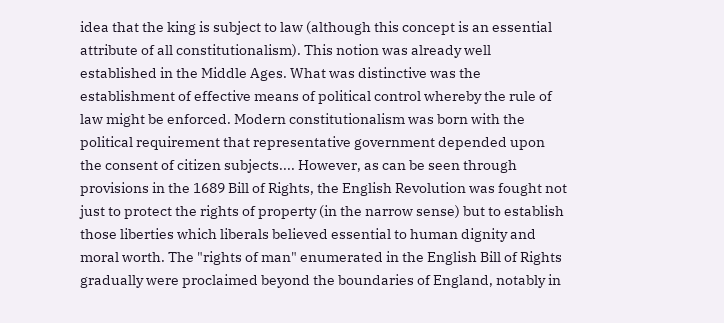idea that the king is subject to law (although this concept is an essential attribute of all constitutionalism). This notion was already well established in the Middle Ages. What was distinctive was the establishment of effective means of political control whereby the rule of law might be enforced. Modern constitutionalism was born with the political requirement that representative government depended upon the consent of citizen subjects.... However, as can be seen through provisions in the 1689 Bill of Rights, the English Revolution was fought not just to protect the rights of property (in the narrow sense) but to establish those liberties which liberals believed essential to human dignity and moral worth. The "rights of man" enumerated in the English Bill of Rights gradually were proclaimed beyond the boundaries of England, notably in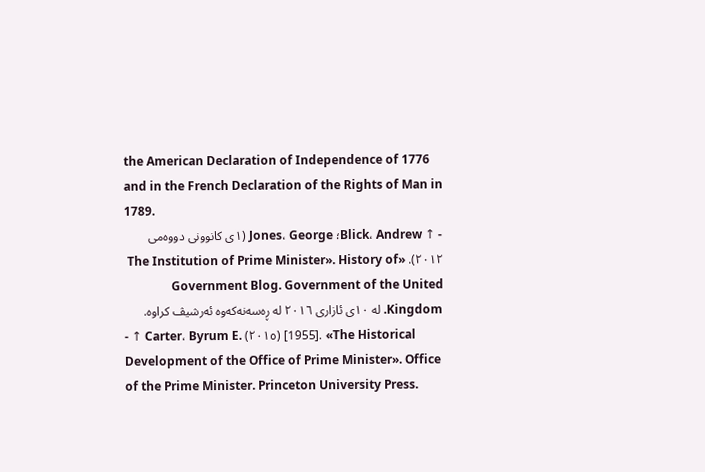the American Declaration of Independence of 1776 and in the French Declaration of the Rights of Man in 1789.
- ↑ Blick، Andrew؛ Jones، George (١ی کانوونی دووەمی ٢٠١٢). «The Institution of Prime Minister». History of Government Blog. Government of the United Kingdom. لە ١٠ی ئازاری ٢٠١٦ لە ڕەسەنەکەوە ئەرشیڤ کراوە.
- ↑ Carter، Byrum E. (٢٠١٥) [1955]. «The Historical Development of the Office of Prime Minister». Office of the Prime Minister. Princeton University Press.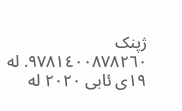ژپنک ٩٧٨١٤٠٠٨٧٨٢٦٠. لە ١٩ی ئابی ٢٠٢٠ لە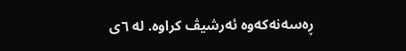ڕەسەنەکەوە ئەرشیڤ کراوە. لە ٦ی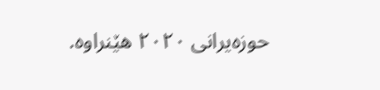حوزەیرانی ٢٠٢٠ ھێنراوە.